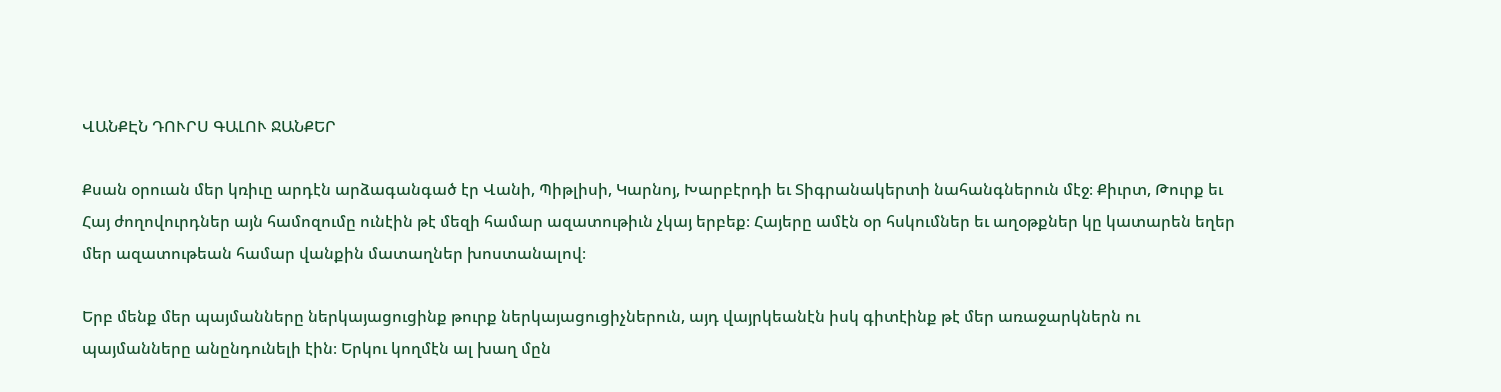ՎԱՆՔԷՆ ԴՈՒՐՍ ԳԱԼՈՒ ՋԱՆՔԵՐ

Քսան օրուան մեր կռիւը արդէն արձագանգած էր Վանի, Պիթլիսի, Կարնոյ, Խարբէրդի եւ Տիգրանակերտի նահանգներուն մէջ։ Քիւրտ, Թուրք եւ Հայ ժողովուրդներ այն համոզումը ունէին թէ մեզի համար ազատութիւն չկայ երբեք։ Հայերը ամէն օր հսկումներ եւ աղօթքներ կը կատարեն եղեր մեր ազատութեան համար վանքին մատաղներ խոստանալով։

Երբ մենք մեր պայմանները ներկայացուցինք թուրք ներկայացուցիչներուն, այդ վայրկեանէն իսկ գիտէինք թէ մեր առաջարկներն ու պայմանները անընդունելի էին։ Երկու կողմէն ալ խաղ մըն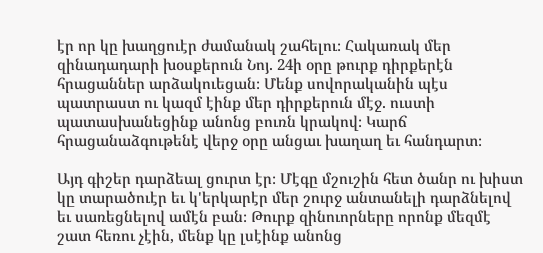էր որ կը խաղցուէր ժամանակ շահելու։ Հակառակ մեր զինադադարի խօսքերուն Նոյ. 24ի օրը թուրք դիրքերէն հրացաններ արձակուեցան։ Մենք սովորականին պէս պատրաստ ու կազմ էինք մեր դիրքերուն մէջ. ուստի պատասխանեցինք անոնց բուռն կրակով։ Կարճ հրացանաձգութենէ վերջ օրը անցաւ խաղաղ եւ հանդարտ։

Այդ գիշեր դարձեալ ցուրտ էր։ Մէգը մշուշին հետ ծանր ու խիստ կը տարածուէր եւ կ'երկարէր մեր շուրջ անտանելի դարձնելով եւ սառեցնելով ամէն բան։ Թուրք զինուորները որոնք մեզմէ շատ հեռու չէին, մենք կը լսէինք անոնց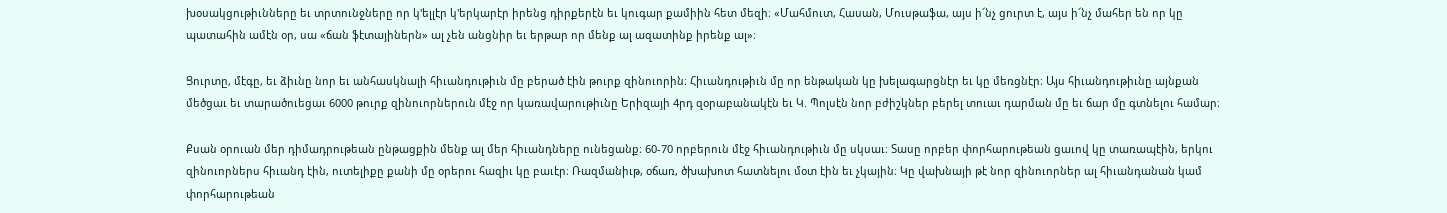խօսակցութիւնները եւ տրտունջները որ կ'ելլէր կ'երկարէր իրենց դիրքերէն եւ կուգար քամիին հետ մեզի։ «Մահմուտ, Հասան, Մուսթաֆա, այս ի՜նչ ցուրտ է, այս ի՜նչ մահեր են որ կը պատահին ամէն օր, սա «ճան ֆէտայիներն» ալ չեն անցնիր եւ երթար որ մենք ալ ազատինք իրենք ալ»։

Ցուրտը, մէգը, եւ ձիւնը նոր եւ անհասկնալի հիւանդութիւն մը բերած էին թուրք զինուորին։ Հիւանդութիւն մը որ ենթական կը խելագարցնէր եւ կը մեռցնէր։ Այս հիւանդութիւնը այնքան մեծցաւ եւ տարածուեցաւ 6000 թուրք զինուորներուն մէջ որ կառավարութիւնը Երիզայի 4րդ զօրաբանակէն եւ Կ. Պոլսէն նոր բժիշկներ բերել տուաւ դարման մը եւ ճար մը գտնելու համար։

Քսան օրուան մեր դիմադրութեան ընթացքին մենք ալ մեր հիւանդները ունեցանք։ 60-70 որբերուն մէջ հիւանդութիւն մը սկսաւ։ Տասը որբեր փորհարութեան ցաւով կը տառապէին, երկու զինուորներս հիւանդ էին, ուտելիքը քանի մը օրերու հազիւ կը բաւէր։ Ռազմանիւթ, օճառ, ծխախոտ հատնելու մօտ էին եւ չկային։ Կը վախնայի թէ նոր զինուորներ ալ հիւանդանան կամ փորհարութեան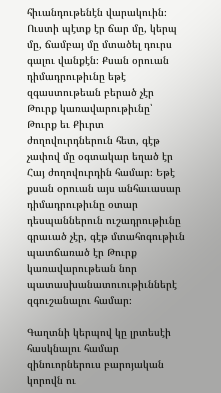հիւանդութենէն վարակուին։ Ուստի պէտք էր ճար մը, կերպ մը, ճամբայ մը մտածել դուրս գալու վանքէն։ Քսան օրուան դիմադրութիւնը եթէ զգաստութեան բերած չէր Թուրք կառավարութիւնը՝ Թուրք եւ Քիւրտ ժողովուրդներուն հետ, գէթ չափով մը օգտակար եղած էր Հայ ժողովուրդին համար։ Եթէ քսան օրուան այս անհաւասար դիմադրութիւնը օտար դեսպաններուն ուշադրութիւնը գրաւած չէր, գէթ մտահոգութիւն պատճառած էր Թուրք կառավարութեան նոր պատասխանատուութիւններէ զգուշանալու համար։

Գաղտնի կերպով կը լրտեսէի հասկնալու համար զինուորներուս բարոյական կորովն ու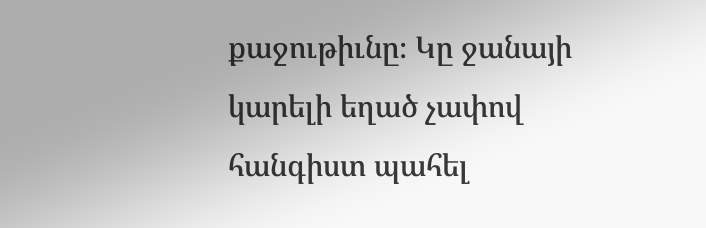քաջութիւնը։ Կը ջանայի կարելի եղած չափով հանգիստ պահել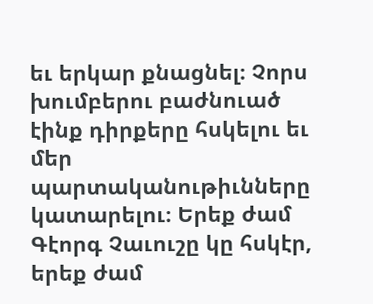եւ երկար քնացնել։ Չորս խումբերու բաժնուած էինք դիրքերը հսկելու եւ մեր պարտականութիւնները կատարելու։ Երեք ժամ Գէորգ Չաւուշը կը հսկէր, երեք ժամ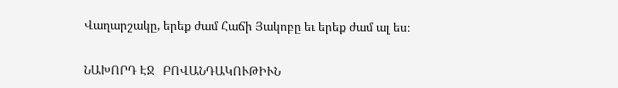Վաղարշակը, երեք ժամ Հաճի Յակոբը եւ երեք ժամ ալ ես։


ՆԱԽՈՐԴ ԷՋ   ԲՈՎԱՆԴԱԿՈՒԹԻՒՆ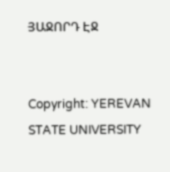ՅԱՋՈՐԴ ԷՋ


Copyright: YEREVAN STATE UNIVERSITY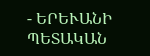- ԵՐԵՒԱՆԻ ՊԵՏԱԿԱՆ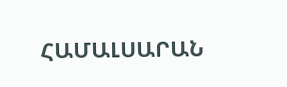ՀԱՄԱԼՍԱՐԱՆ